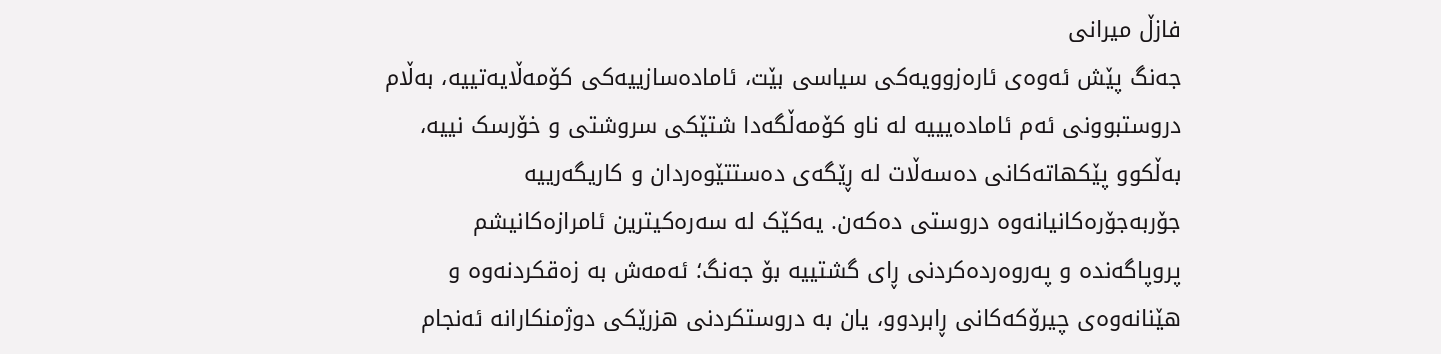فازڵ میرانی
جەنگ پێش ئەوەی ئارەزوویەکی سیاسی بێت، ئامادەسازییەکی کۆمەڵایەتییە، بەڵام دروستبوونی ئەم ئامادەیییە لە ناو کۆمەڵگەدا شتێکی سروشتی و خۆرسک نییە، بەڵکوو پێکهاتەکانی دەسەڵات لە ڕێگەی دەستتێوەردان و کاریگەرییە جۆربەجۆرەکانیانەوە دروستی دەکەن. یەکێک لە سەرەکیترین ئامرازەکانیشم پروپاگەندە و پەروەردەکردنی ڕای گشتییە بۆ جەنگ؛ ئەمەش بە زەقکردنەوە و هێنانەوەی چیرۆکەکانی ڕابردوو، یان بە دروستکردنی هزرێکی دوژمنکارانە ئەنجام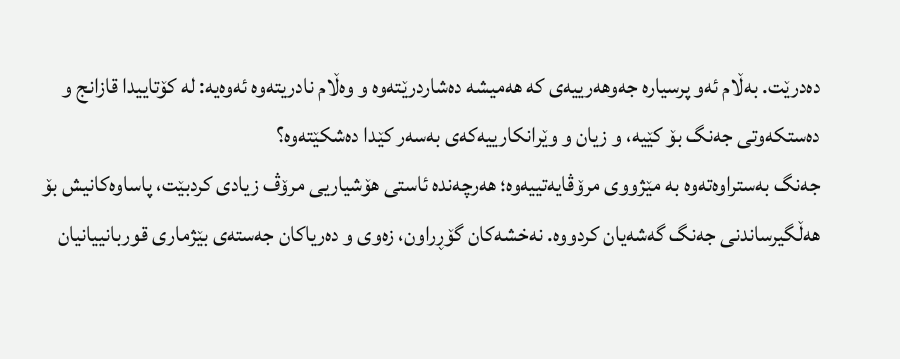دەدرێت. بەڵام ئەو پرسیارە جەوهەرییەی کە هەمیشە دەشاردرێتەوە و وەڵام نادریتەوە ئەوەیە: لە کۆتاییدا قازانج و دەستکەوتی جەنگ بۆ کێیە، و زیان و وێرانکارییەکەی بەسەر کێدا دەشکێتەوە؟
جەنگ بەستراوەتەوە بە مێژووی مرۆڤایەتییەوە؛ هەرچەندە ئاستی هۆشیاریی مرۆڤ زیادی کردبێت، پاساوەکانیش بۆ هەڵگیرساندنی جەنگ گەشەیان کردووە. نەخشەکان گۆڕراون، زەوی و دەریاکان جەستەی بێژماری قوربانییانیان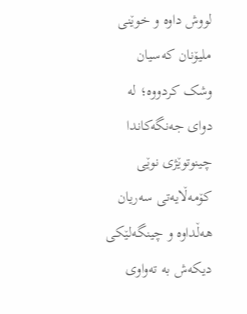لووش داوە و خوێنی ملیۆنان کەسیان وشک کردووە؛ لە دوای جەنگەکاندا چینوتوێژی نوێی کۆمەڵایەتی سەریان هەڵداوە و چینگەلێکی دیکەش بە تەواوی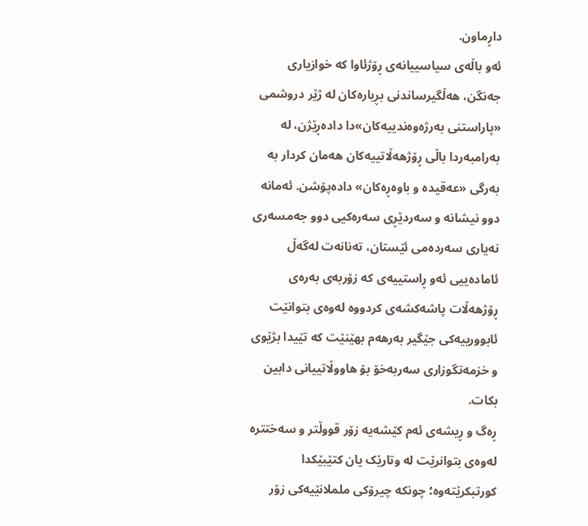داڕماون.
ئەو باڵەی سیاسییانەی ڕۆژئاوا کە خوازیاری جەنگن، هەڵگیرساندنی بڕیارەکان لە ژێر دروشمی «پاراستنی بەرژەوەندییەکان»دا دادەڕێژن، لە بەرامبەردا باڵی ڕۆژهەڵاتییەکان هەمان کردار بە بەرگی «عەقیدە و باوەڕەکان» دادەپۆشن. ئەمانە دوو نیشانە و سەردێڕی سەرەکیی دوو جەمسەری نەیاری سەردەمی ئێستان، تەنانەت لەگەڵ ئامادەییی ئەو ڕاستییەی کە زۆربەی بەرەی ڕۆژهەڵات پاشەکشەی کردووە لەوەی بتوانێت ئابوورییەکی جێگیر بەرهەم بهێنێت کە تێیدا بژێوی و خزمەتگوزاری سەربەخۆ بۆ هاووڵاتییانی دابین بکات.
ڕەگ و ڕیشەی ئەم کێشەیە زۆر قووڵتر و سەختترە لەوەی بتوانرێت لە وتارێک یان کتێبێکدا کورتبکرێتەوە؛ چونکە چیرۆکی ململانێیەکی زۆر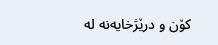کۆن و درێژخایەنە لە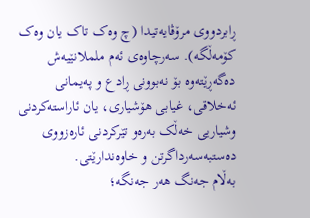ڕابردووی مرۆڤایەتیدا (چ وەک تاک یان وەک کۆمەڵگە). سەرچاوەی ئەم ململانێیەش دەگەڕێتەوە بۆ نەبوونی ڕادع و پەیمانی ئەخلاقی، غیابی هۆشیاری، یان ئاراستەکردنی وشیاریی خەڵک بەرەو تێرکردنی ئارەزووی دەستبەسەرداگرتن و خاوەندارێتی.
بەڵام جەنگ هەر جەنگە؛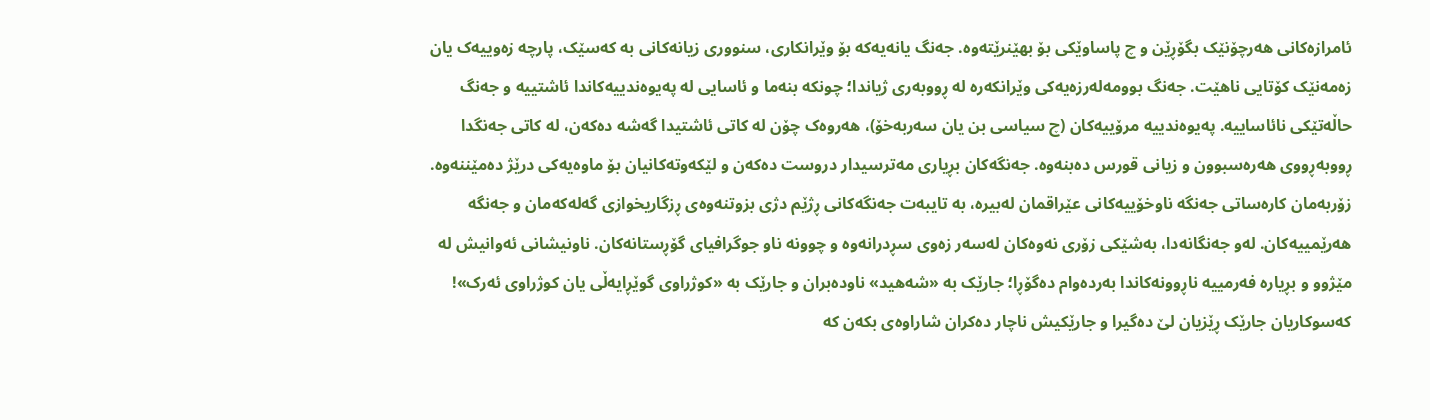ئامرازەکانی هەرچۆنێک بگۆڕێن و چ پاساوێکی بۆ بهێنرێتەوە. جەنگ یانەیەکە بۆ وێرانکاری، سنووری زیانەکانی بە کەسێک، پارچە زەوییەک یان زەمەنێک کۆتایی ناهێت. جەنگ بوومەلەرزەیەکی وێرانکەرە لە ڕووبەری ژیاندا؛ چونکە بنەما و ئاسایی لە پەیوەندییەکاندا ئاشتییە و جەنگ حاڵەتێکی نائاساییە. پەیوەندییە مرۆییەکان (چ سیاسی بن یان سەربەخۆ)، هەروەک چۆن لە کاتی ئاشتیدا گەشە دەکەن، لە کاتی جەنگدا ڕووبەڕووی هەرەسبوون و زیانی قورس دەبنەوە. جەنگەکان بڕیاری مەترسیدار دروست دەکەن و لێکەوتەکانیان بۆ ماوەیەکی درێژ دەمێننەوە. زۆربەمان کارەساتی جەنگە ناوخۆییەکانی عێراقمان لەبیرە، بە تایبەت جەنگەکانی ڕژێم دژی بزوتنەوەی ڕزگاریخوازی گەلەکەمان و جەنگە هەرێمییەکان. لەو جەنگانەدا، بەشێکی زۆری نەوەکان لەسەر زەوی سڕدرانەوە و چوونە ناو جوگرافیای گۆڕستانەکان. ناونیشانی ئەوانیش لە مێژوو و بڕیارە فەرمییە ناڕوونەکاندا بەردەوام دەگۆڕا؛ جارێک بە «شەهید» ناودەبران و جارێک بە «کوژراوی گوێڕایەڵی یان کوژراوی ئەرک»! کەسوکاریان جارێک ڕێزیان لێ دەگیرا و جارێکیش ناچار دەکران شاراوەی بکەن کە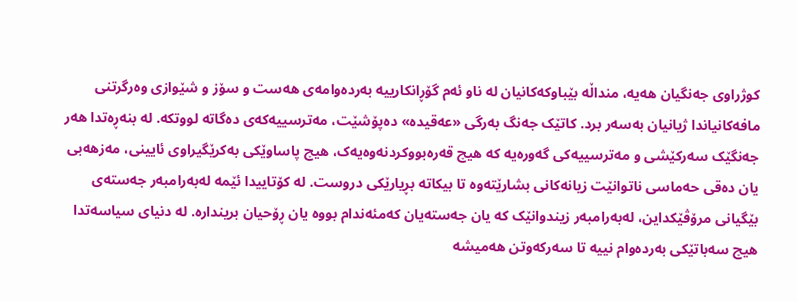کوژراوی جەنگیان هەیە، منداڵە بێباوکەکانیان لە ناو ئەم گۆڕانکارییە بەردەوامەی هەست و سۆز و شێوازی وەرگرتنی مافەکانیاندا ژیانیان بەسەر برد. کاتێک جەنگ بەرگی «عەقیدە» دەپۆشێت، مەترسییەکەی دەگاتە لووتکە. لە بنەڕەتدا هەر جەنگێک سەرکێشی و مەترسییەکی گەورەیە کە هیچ قەرەبووکردنەوەیەک، هیچ پاساوێکی بەکرێگیراوی ئایینی، مەزهەبی یان دەقی حەماسی ناتوانێت زیانەکانی بشارێتەوە تا بیکاتە بڕیارێکی دروست. لە کۆتاییدا ئێمە لەبەرامبەر جەستەی بێگیانی مرۆڤێکداین، لەبەرامبەر زیندوانێک کە یان جەستەیان کەمئەندام بووە یان ڕۆحیان بریندارە. لە دنیای سیاسەتدا هیچ سەباتێکی بەردەوام نییە تا سەرکەوتن هەمیشە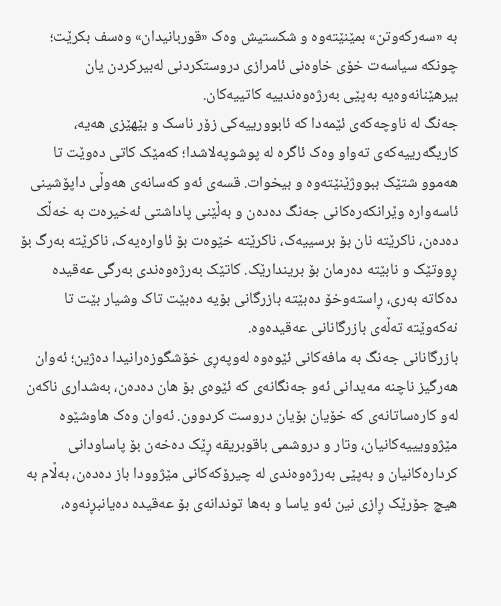بە «سەرکەوتن» بمێنێتەوە و شکستیش وەک «قوربانیدان» وەسف بکرێت؛ چونکە سیاسەت خۆی خاوەنی ئامرازی دروستکردنی لەبیرکردن یان بیرهێنانەوەیە بەپێی بەرژەوەندییە کاتییەکان.
جەنگ لە ناوچەکەی ئێمەدا کە ئابوورییەکی زۆر ناسک و بێهێزی هەیە، کاریگەرییەکەی تەواو وەک ئاگرە لە پوشوپەلاشدا؛ کەمێک کاتی دەوێت تا هەموو شتێک ببووژێنێتەوە و بیخوات. قسەی ئەو کەسانەی هەوڵی داپۆشینی ئاسەوارە وێرانکەرەکانی جەنگ دەدەن و بەڵێنی پاداشتی ئەخیرەت بە خەڵک دەدەن، ناکرێتە نان بۆ برسییەک، ناکرێتە خێوەت بۆ ئاوارەیەک، ناکرێتە بەرگ بۆ ڕووتێک و نابێتە دەرمان بۆ بریندارێک. کاتێک بەرژەوەندی بەرگی عەقیدە دەکاتە بەری، ڕاستەوخۆ دەبێتە بازرگانی بۆیە دەبێت تاک وشیار بێت تا نەکەوێتە تەڵەی بازرگانانی عەقیدەوە.
بازرگانانی جەنگ بە مافەکانی ئێوەوە لەوپەڕی خۆشگوزەرانیدا دەژین؛ ئەوان هەرگیز ناچنە مەیدانی ئەو جەنگانەی کە ئێوەی بۆ هان دەدەن، بەشداری ناکەن لەو کارەساتانەی کە خۆیان بۆیان دروست کردوون. ئەوان وەک هاوشێوە مێژوویییەکانیان، وتار و دروشمی باقوبریقە ڕێک دەخەن بۆ پاساودانی کردارەکانیان و بەپێی بەرژەوەندی لە چیرۆکەکانی مێژوودا باز دەدەن، بەڵام بە هیچ جۆرێک ڕازی نین ئەو یاسا و بەها توندانەی بۆ عەقیدە دەیانبڕنەوە،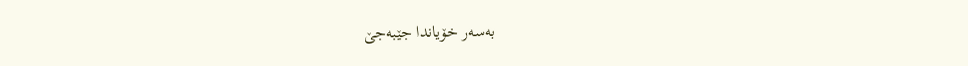بەسەر خۆیاندا جێبەجێ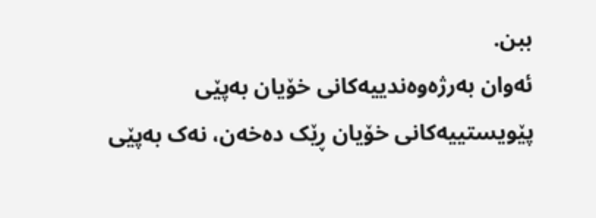ببن.
ئەوان بەرژەوەندییەکانی خۆیان بەپێی پێویستییەکانی خۆیان ڕێک دەخەن، نەک بەپێی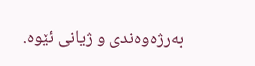بەرژەوەندی و ژیانی ئێوە.